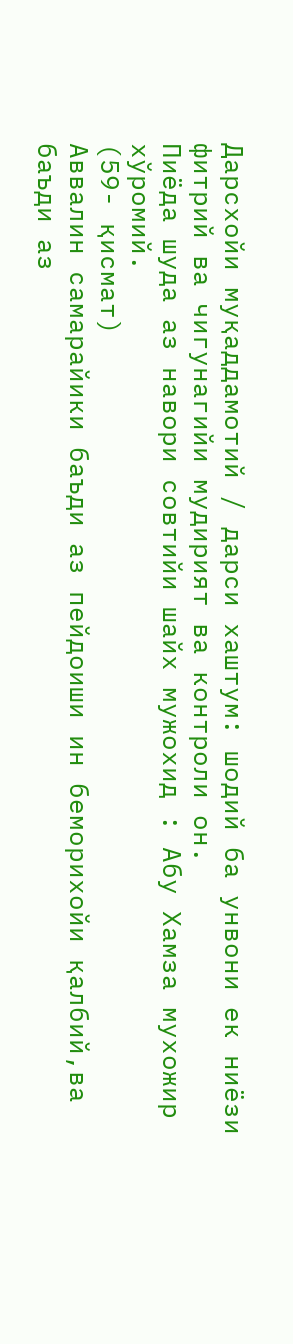Дарсхойи муқаддамотий / дарси хаштум: шодий ба унвони ек ниёзи фитрий ва чигунагийи мудирият ва контроли он.
Пиёда шуда аз навори совтийи шайх мужохид : Абу Хамза мухожир хўромий.
(59- қисмат)
Аввалин самарайики баъди аз пейдоиши ин беморихойи қалбий,ва баъди аз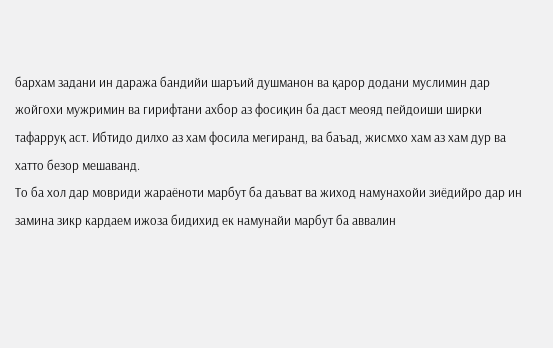бархам задани ин даража бандийи шаръий душманон ва қарор додани муслимин дар жойгохи мужримин ва гирифтани ахбор аз фосиқин ба даст меояд пейдоиши ширки тафарруқ аст. Ибтидо дилхо аз хам фосила мегиранд, ва баъад, жисмхо хам аз хам дур ва хатто безор мешаванд.
То ба хол дар мовриди жараёноти марбут ба даъват ва жиход намунахойи зиёдийро дар ин замина зикр кардаем ижоза бидихид ек намунайи марбут ба аввалин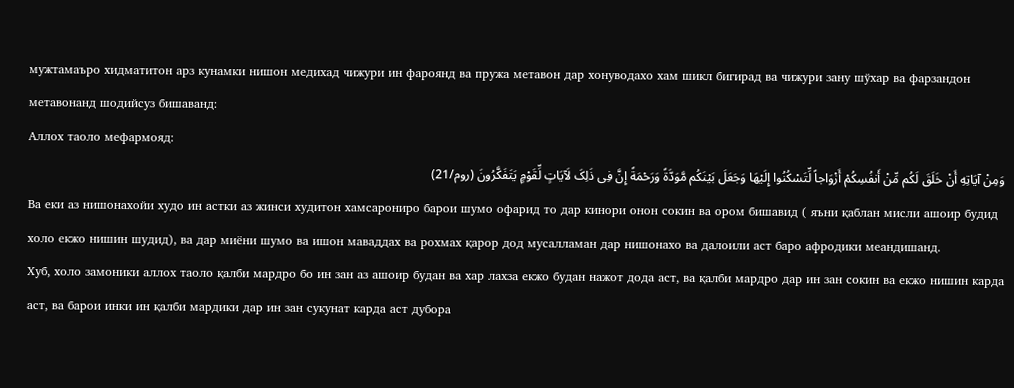мужтамаъро хидматитон арз кунамки нишон медихад чижури ин фароянд ва пружа метавон дар хонуводахо хам шикл бигирад ва чижури зану шўхар ва фарзандон метавонанд шодийсуз бишаванд:
Аллох таоло мефармояд:
وَمِنْ آیَاتِهِ أَنْ خَلَقَ لَکُم مِّنْ أَنفُسِکُمْ أَزْوَاجاً لِّتَسْکُنُوا إِلَیْهَا وَجَعَلَ بَیْنَکُم مَّوَدَّةً وَرَحْمَةً إِنَّ فِی ذَلِکَ لَآیَاتٍ لِّقَوْمٍ یَتَفَکَّرُونَ (روم/21)
Ва еки аз нишонахойи худо ин астки аз жинси худитон хамсарониро барои шумо офарид то дар кинори онон сокин ва ором бишавид ( яъни қаблан мисли ашоир будид холо екжо нишин шудид), ва дар миёни шумо ва ишон маваддах ва рохмах қарор дод мусалламан дар нишонахо ва далоили аст баро афродики меандишанд.
Хуб, холо замоники аллох таоло қалби мардро бо ин зан аз ашоир будан ва хар лахза екжо будан нажот дода аст, ва қалби мардро дар ин зан сокин ва екжо нишин карда аст, ва барои инки ин қалби мардики дар ин зан сукунат карда аст дубора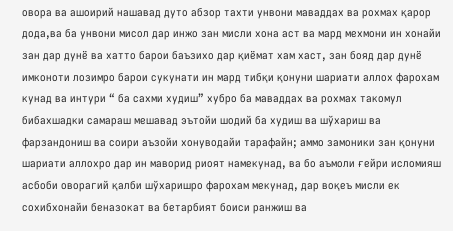овора ва ашоирий нашавад дуто абзор тахти унвони маваддах ва рохмах қарор дода,ва ба унвони мисол дар инжо зан мисли хона аст ва мард мехмони ин хонайи зан дар дунё ва хатто барои баъзихо дар қиёмат хам хаст, зан бояд дар дунё имконоти лозимро барои сукунати ин мард тибқи қонуни шариати аллох фарохам кунад ва интури “ ба сахми худиш” хубро ба маваддах ва рохмах такомул бибахшадки самараш мешавад эътойи шодий ба худиш ва шўхариш ва фарзандониш ва соири аъзойи хонуводайи тарафайн; аммо замоники зан қонуни шариати аллохро дар ин маворид риоят намекунад, ва бо аъмоли ғейри исломияш асбоби оворагий қалби шўхаришро фарохам мекунад, дар воқеъ мисли ек сохибхонайи беназокат ва бетарбият боиси ранжиш ва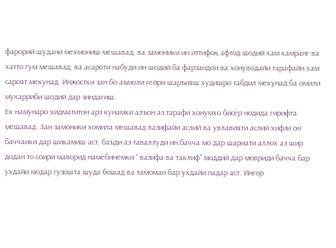фарорий шудани мехмониш мешавад, ва замоники ин иттифоқ афтод шодий хам камранг ва хатто гум мешавад, ва асароти набуди ин шодий ба фарзандон ва хонуводайи тарафайн хам сароят мекунад. Инжостки зан бо аъмоли ғейри шаръияш худишро табдил мекунад ба омили мухарриби шодий дар зиндагиш.
Ек намунаро хидматитон арз кунамки алъон аз тарафи хонумхо бисёр нодида гирифта мешавад. Зан замоники хомила мешавад вазифайи аслий ва увлавияти аслий хифзи он баччаики дар шикамиш аст, баъди аз таваллуди ин бачча мо дар шариати аллох аз шир додан то соири маворид намебинемки “ вазифа ва таклиф” моддий дар мовриди бачча бар ухдайи модар гузошта шуда бошад ва тамоман бар ухдайи падар аст. Ингор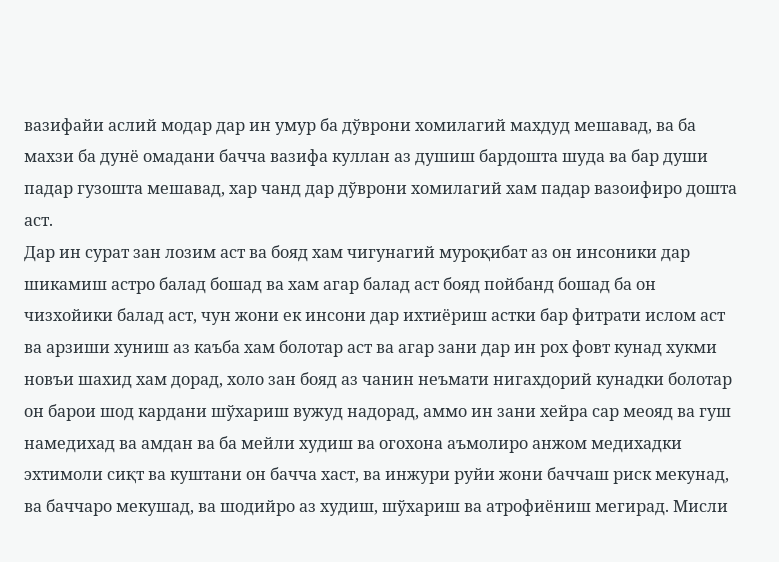вазифайи аслий модар дар ин умур ба дўврони хомилагий махдуд мешавад, ва ба махзи ба дунё омадани бачча вазифа куллан аз душиш бардошта шуда ва бар души падар гузошта мешавад, хар чанд дар дўврони хомилагий хам падар вазоифиро дошта аст.
Дар ин сурат зан лозим аст ва бояд хам чигунагий муроқибат аз он инсоники дар шикамиш астро балад бошад ва хам агар балад аст бояд пойбанд бошад ба он чизхойики балад аст, чун жони ек инсони дар ихтиёриш астки бар фитрати ислом аст ва арзиши хуниш аз каъба хам болотар аст ва агар зани дар ин рох фовт кунад хукми новъи шахид хам дорад, холо зан бояд аз чанин неъмати нигахдорий кунадки болотар он барои шод кардани шўхариш вужуд надорад, аммо ин зани хейра сар меояд ва гуш намедихад ва амдан ва ба мейли худиш ва огохона аъмолиро анжом медихадки эхтимоли сиқт ва куштани он бачча хаст, ва инжури руйи жони баччаш риск мекунад, ва баччаро мекушад, ва шодийро аз худиш, шўхариш ва атрофиёниш мегирад. Мисли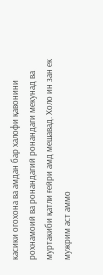касики огохона ва амдан бар халофи қавонини рохнамоий ва ронандагий ронандаги мекунад ва муртакиби қатли ғейри амд мешавад. Холо ин зан ек мужрим аст аммо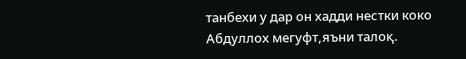танбехи у дар он хадди нестки коко Абдуллох мегуфт,яъни талоқ.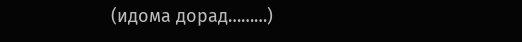(идома дорад………)